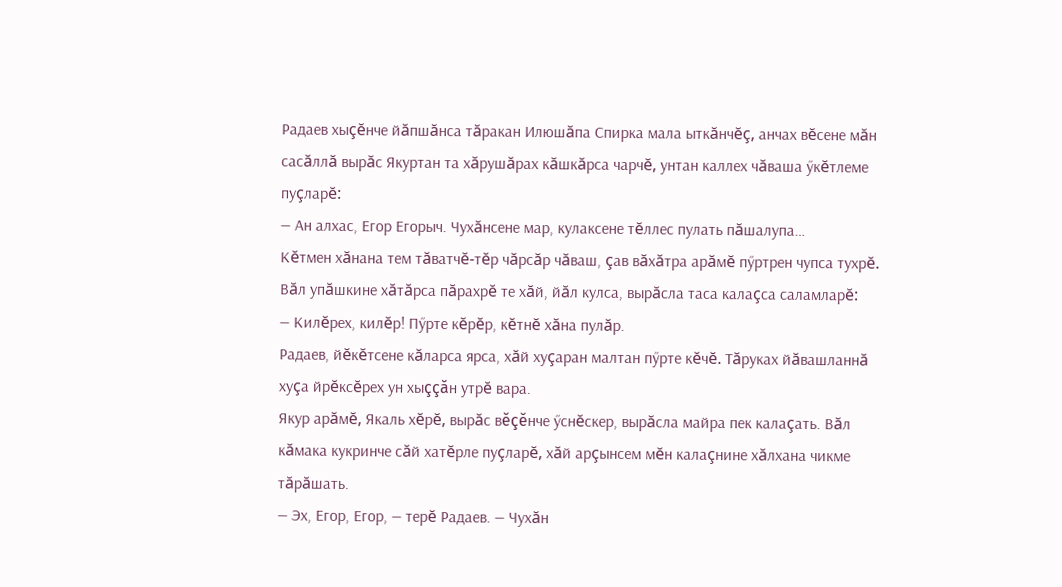Радаев хыçĕнче йăпшăнса тăракан Илюшăпа Спирка мала ыткăнчĕç, анчах вĕсене мăн сасăллă вырăс Якуртан та хăрушăрах кăшкăрса чарчĕ, унтан каллех чăваша ӳкĕтлеме пуçларĕ:
— Ан алхас, Егор Егорыч. Чухăнсене мар, кулаксене тĕллес пулать пăшалупа…
Кĕтмен хăнана тем тăватчĕ-тĕр чăрсăр чăваш, çав вăхăтра арăмĕ пӳртрен чупса тухрĕ. Вăл упăшкине хăтăрса пăрахрĕ те хăй, йăл кулса, вырăсла таса калаçса саламларĕ:
— Килĕрех, килĕр! Пӳрте кĕрĕр, кĕтнĕ хăна пулăр.
Радаев, йĕкĕтсене кăларса ярса, хăй хуçаран малтан пӳрте кĕчĕ. Тăруках йăвашланнă хуçа йрĕксĕрех ун хыççăн утрĕ вара.
Якур арăмĕ, Якаль хĕрĕ, вырăс вĕçĕнче ӳснĕскер, вырăсла майра пек калаçать. Вăл кăмака кукринче сăй хатĕрле пуçларĕ, хăй арçынсем мĕн калаçнине хăлхана чикме тăрăшать.
— Эх, Егор, Егор, — терĕ Радаев. — Чухăн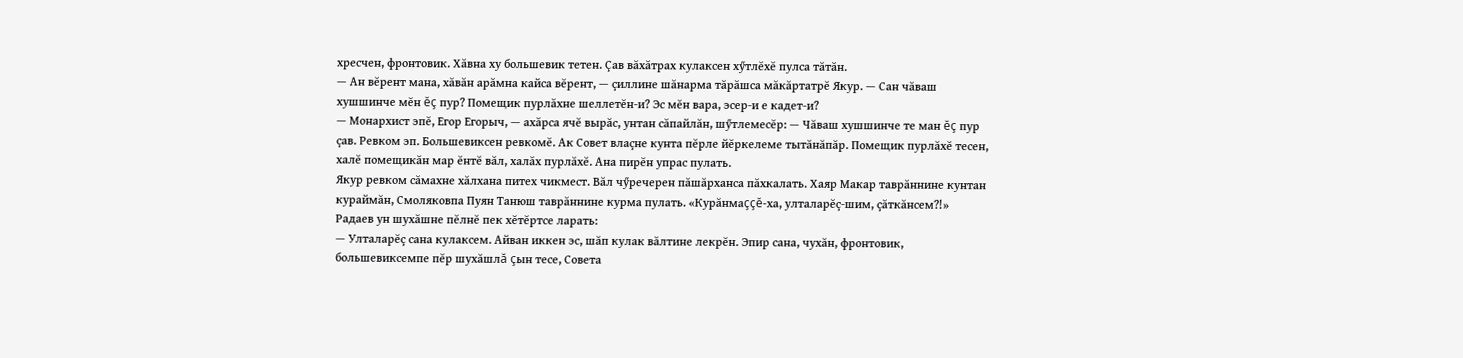хресчен, фронтовик. Хăвна ху большевик тетен. Çав вăхăтрах кулаксен хӳтлĕхĕ пулса тăтăн.
— Ан вĕрент мана, хăвăн арăмна кайса вĕрент, — çиллине шăнарма тăрăшса мăкăртатрĕ Якур. — Сан чăваш хушшинче мĕн ĕç пур? Помещик пурлăхне шеллетĕн-и? Эс мĕн вара, эсер-и е кадет-и?
— Монархист эпĕ, Егор Егорыч, — ахăрса ячĕ вырăс, унтан сăпайлăн, шӳтлемесĕр: — Чăваш хушшинче те ман ĕç пур çав. Ревком эп. Большевиксен ревкомĕ. Ак Совет влаçне кунта пĕрле йĕркелеме тытăнăпăр. Помещик пурлăхĕ тесен, халĕ помещикăн мар ĕнтĕ вăл, халăх пурлăхĕ. Ана пирĕн упрас пулать.
Якур ревком сăмахне хăлхана питех чикмест. Вăл чӳречерен пăшăрханса пăхкалать. Хаяр Макар таврăннине кунтан кураймăн, Смоляковпа Пуян Танюш таврăннине курма пулать. «Курăнмаççĕ-ха, улталарĕç-шим, çăткăнсем?!»
Радаев ун шухăшне пĕлнĕ пек хĕтĕртсе ларать:
— Улталарĕç сана кулаксем. Айван иккен эс, шăп кулак вăлтине лекрĕн. Эпир сана, чухăн, фронтовик, большевиксемпе пĕр шухăшлă çын тесе, Совета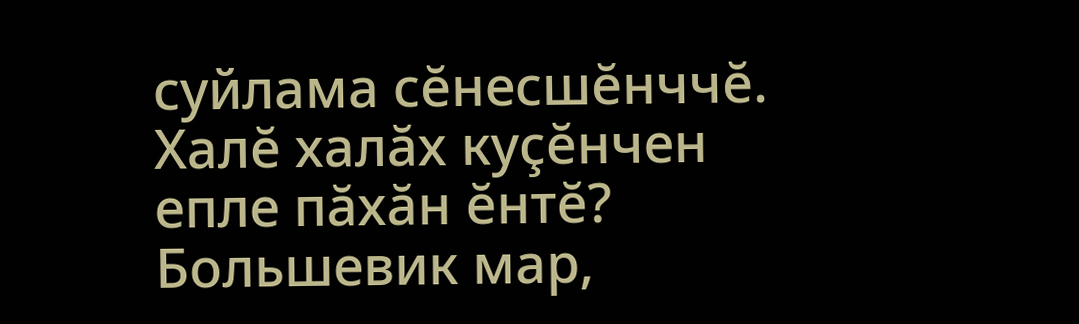суйлама сĕнесшĕнччĕ. Халĕ халăх куçĕнчен епле пăхăн ĕнтĕ? Большевик мар,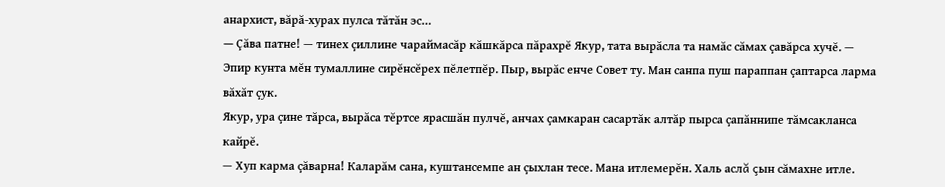анархист, вăрă-хурах пулса тăтăн эс…
— Çăва патне! — тинех çиллине чараймасăр кăшкăрса пăрахрĕ Якур, тата вырăсла та намăс сăмах çавăрса хучĕ. — Эпир кунта мĕн тумаллине сирĕнсĕрех пĕлетпĕр. Пыр, вырăс енче Совет ту. Ман санпа пуш параппан çаптарса ларма вăхăт çук.
Якур, ура çине тăрса, вырăса тĕртсе ярасшăн пулчĕ, анчах çамкаран сасартăк алтăр пырса çапăннипе тăмсакланса кайрĕ.
— Хуп карма çăварна! Каларăм сана, куштансемпе ан çыхлан тесе. Мана итлемерĕн. Халь аслă çын сăмахне итле.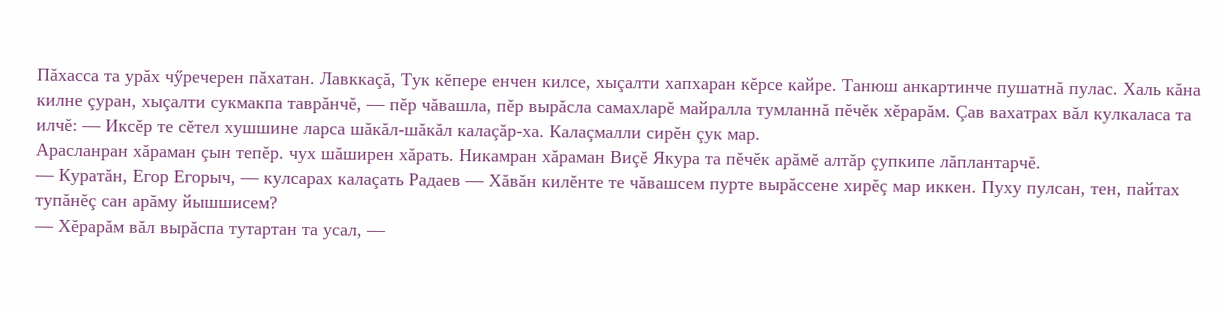Пăхасса та урăх чӳречерен пăхатан. Лавккаçă, Тук кĕпере енчен килсе, хыçалти хапхаран кĕрсе кайре. Танюш анкартинче пушатнă пулас. Халь кăна килне çуран, хыçалти сукмакпа таврăнчĕ, — пĕр чăвашла, пĕр вырăсла самахларĕ майралла тумланнă пĕчĕк хĕрарăм. Çав вахатрах вăл кулкаласа та илчĕ: — Иксĕр те сĕтел хушшине ларса шăкăл-шăкăл калаçăр-ха. Калаçмалли сирĕн çук мар.
Арасланран хăраман çын тепĕр. чух шăширен хăрать. Никамран хăраман Виçĕ Якура та пĕчĕк арăмĕ алтăр çупкипе лăплантарчĕ.
— Куратăн, Егор Егорыч, — кулсарах калаçать Радаев — Хăвăн килĕнте те чăвашсем пурте вырăссене хирĕç мар иккен. Пуху пулсан, тен, пайтах тупăнĕç сан арăму йышшисем?
— Хĕрарăм вăл вырăспа тутартан та усал, —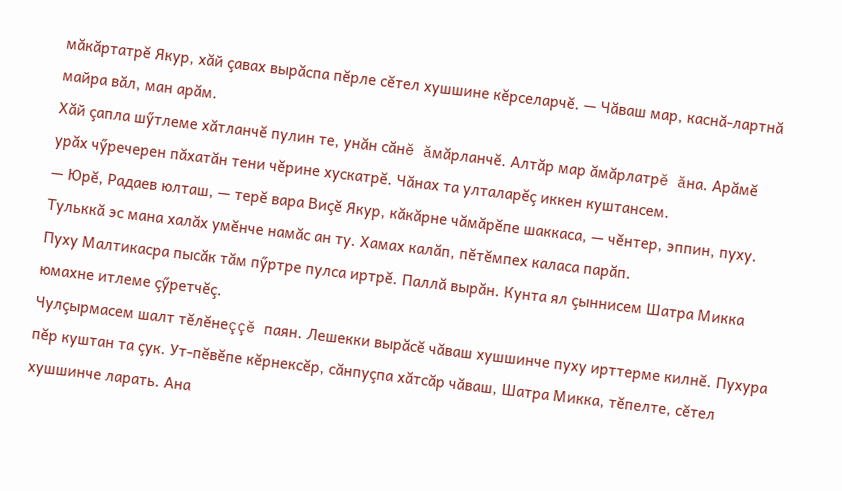мăкăртатрĕ Якур, хăй çавах вырăспа пĕрле сĕтел хушшине кĕрселарчĕ. — Чăваш мар, каснă-лартнă майра вăл, ман арăм.
Хăй çапла шӳтлеме хăтланчĕ пулин те, унăн сăнĕ ăмăрланчĕ. Алтăр мар ăмăрлатрĕ ăна. Арăмĕ урăх чӳречерен пăхатăн тени чĕрине хускатрĕ. Чăнах та улталарĕç иккен куштансем.
— Юрĕ, Радаев юлташ, — терĕ вара Виçĕ Якур, кăкăрне чăмăрĕпе шаккаса, — чĕнтер, эппин, пуху. Тульккă эс мана халăх умĕнче намăс ан ту. Хамах калăп, пĕтĕмпех каласа парăп.
Пуху Малтикасра пысăк тăм пӳртре пулса иртрĕ. Паллă вырăн. Кунта ял çыннисем Шатра Микка юмахне итлеме çӳретчĕç.
Чулçырмасем шалт тĕлĕнеççĕ паян. Лешекки вырăсĕ чăваш хушшинче пуху ирттерме килнĕ. Пухура пĕр куштан та çук. Ут-пĕвĕпе кĕрнексĕр, сăнпуçпа хăтсăр чăваш, Шатра Микка, тĕпелте, сĕтел хушшинче ларать. Ана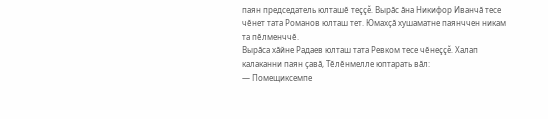паян председатель юлташĕ теççĕ. Вырăс ăна Никифор Иванчă тесе чĕнет тата Романов юлташ тет. Юмахçă хушаматне паянччен никам та пĕлменччĕ.
Вырăса хăйне Радаев юлташ тата Ревком тесе чĕнеççĕ. Халап калаканни паян çавă, Тĕлĕнмелле юптарать вăл:
— Помещиксемпе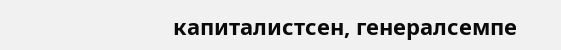капиталистсен, генералсемпе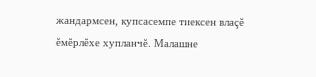жандармсен, купсасемпе тиексен влаçĕ ĕмĕрлĕхе хупланчĕ. Малашне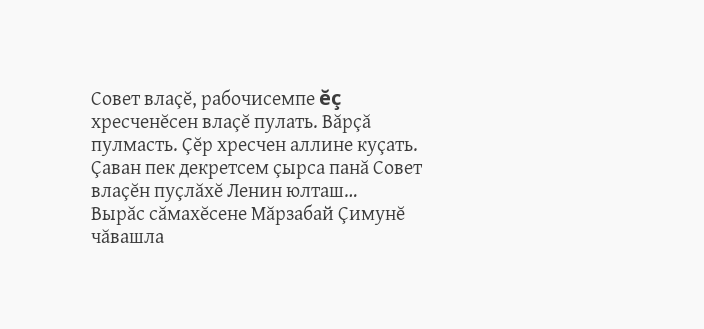Совет влаçĕ, рабочисемпе ĕç хресченĕсен влаçĕ пулать. Вăрçă пулмасть. Çĕр хресчен аллине куçать. Çаван пек декретсем çырса панă Совет влаçĕн пуçлăхĕ Ленин юлташ…
Вырăс сăмахĕсене Мăрзабай Çимунĕ чăвашла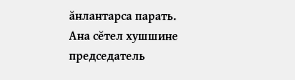ăнлантарса парать. Ана сĕтел хушшине председатель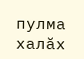пулма халăх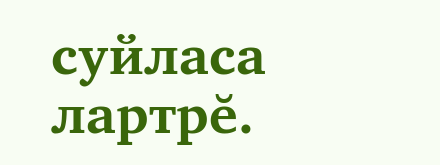суйласа лартрĕ.